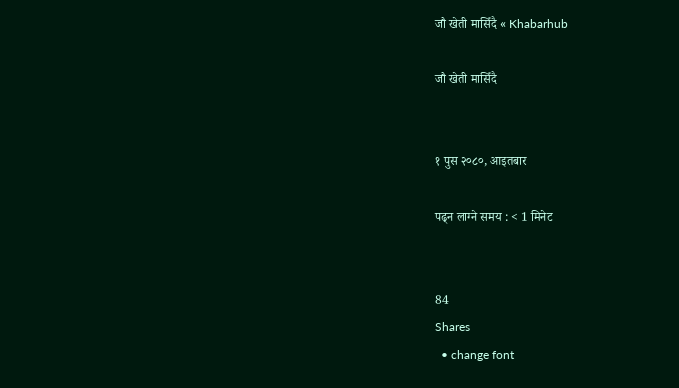जौ खेती मासिँदै « Khabarhub

जौ खेती मासिँदै


१ पुस २०८०, आइतबार

पढ्न लाग्ने समय : < 1 मिनेट


84
Shares
  • change font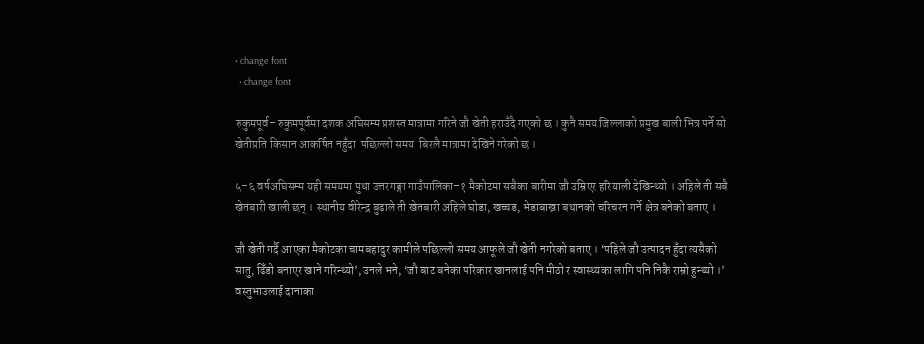• change font
  • change font

रुकुमपूर्व– रुकुमपूर्वमा दशक अघिसम्म प्रशस्त मात्रामा गरिने जौ खेती हराउँदै गएको छ । कुनै समय जिल्लाको प्रमुख बाली भित्र पर्ने सो खेतीप्रति किसान आकर्षित नहुँदा  पछिल्लो समय  बिरलै मात्रामा देखिने गरेको छ ।

५–६ वर्षअघिसम्म यही समयमा पुथा उत्तरगङ्गा गाउँपालिका–१ मैकोटमा सबैका बारीमा जौ उम्रिएर हरियाली देखिन्थ्यो । अहिले ती सबै खेतबारी खाली छन् । स्थानीय वीरेन्द्र बुढाले ती खेतबारी अहिले घोडा, खच्चड, भेडाबाख्रा बथानको चरिचरन गर्ने क्षेत्र बनेको बताए ।

जौ खेती गर्दै आएका मैकोटका चामबहादुर कामीले पछिल्लो समय आफूले जौ खेती नगरेको बताए । ‘पहिले जौ उत्पादन हुँदा त्यसैको सातु, ढिँडो बनाएर खाने गरिन्थ्यो’, उनले भने, ‘जौ बाट बनेका परिकार खानलाई पनि मीठो र स्वास्थ्यका लागि पनि निकै राम्रो हुन्थ्यो ।’ वस्तुभाउलाई दानाका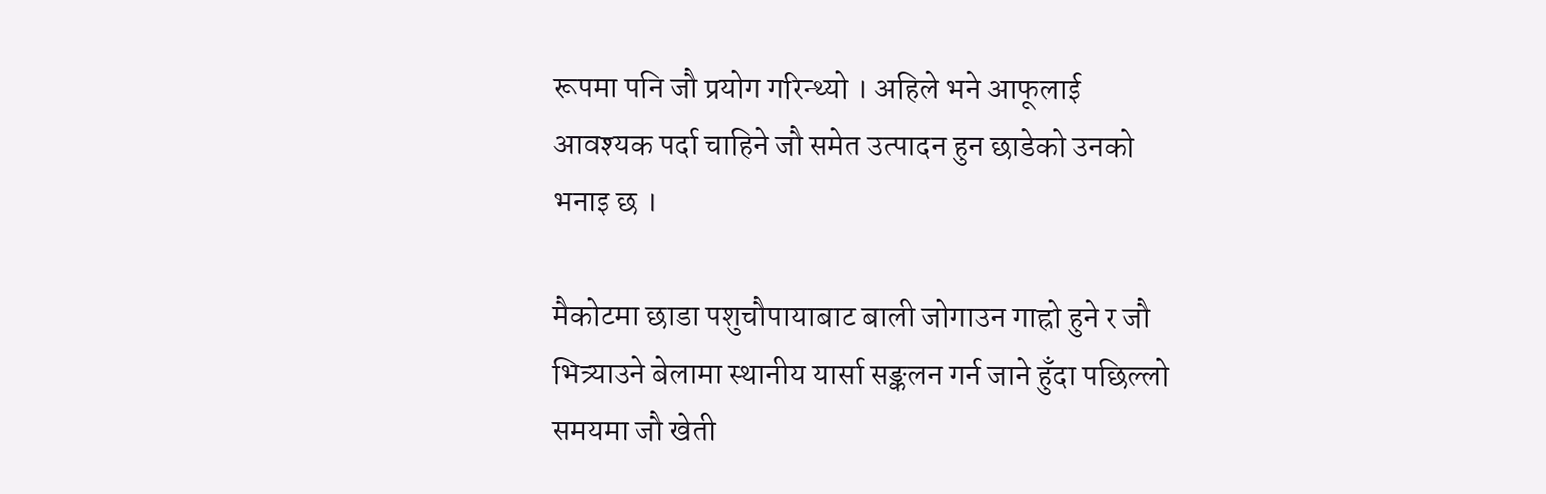रूपमा पनि जौ प्रयोग गरिन्थ्यो । अहिले भने आफूलाई आवश्यक पर्दा चाहिने जौ समेत उत्पादन हुन छाडेको उनको भनाइ छ ।

मैकोटमा छाडा पशुचौपायाबाट बाली जोगाउन गाह्रो हुने र जौ भित्र्याउने बेलामा स्थानीय यार्सा सङ्कलन गर्न जाने हुँदा पछिल्लो समयमा जौ खेती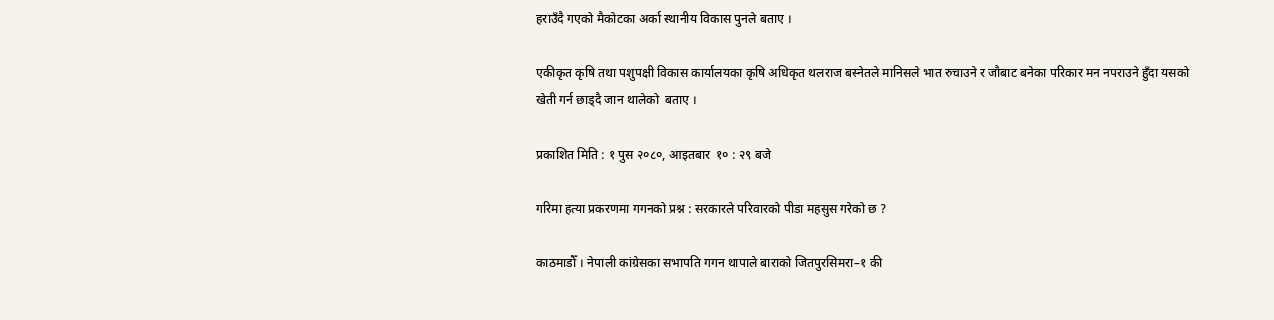हराउँदै गएको मैकोटका अर्का स्थानीय विकास पुनले बताए ।

एकीकृत कृषि तथा पशुपक्षी विकास कार्यालयका कृषि अधिकृत थलराज बस्नेतले मानिसले भात रुचाउने र जौबाट बनेका परिकार मन नपराउने हुँदा यसको खेती गर्न छाड्दै जान थालेको  बताए ।

प्रकाशित मिति : १ पुस २०८०, आइतबार  १० : २९ बजे

गरिमा हत्या प्रकरणमा गगनको प्रश्न : सरकारले परिवारको पीडा महसुस गरेको छ ?

काठमाडौँ । नेपाली कांग्रेसका सभापति गगन थापाले बाराको जितपुरसिमरा–१ की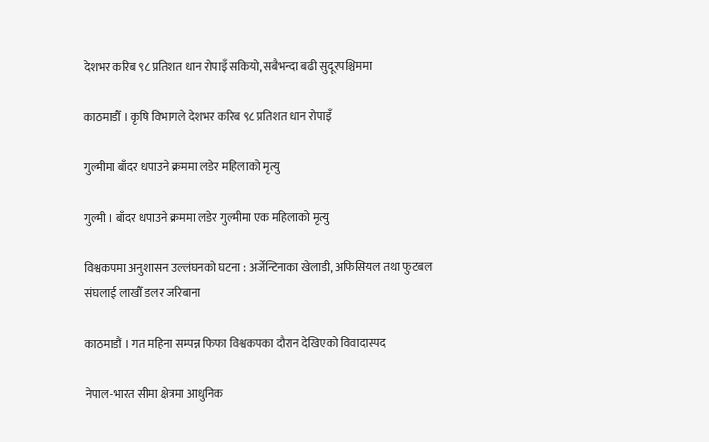देशभर करिब ९८ प्रतिशत धान रोपाइँ सकियो, सबैभन्दा बढी सुदूरपश्चिममा

काठमाडौँ । कृषि विभागले देशभर करिब ९८ प्रतिशत धान रोपाइँ

गुल्मीमा बाँदर धपाउने क्रममा लडेर महिलाको मृत्यु

गुल्मी । बाँदर धपाउने क्रममा लडेर गुल्मीमा एक महिलाको मृत्यु

विश्वकपमा अनुशासन उल्लंघनको घटना : अर्जेन्टिनाका खेलाडी, अफिसियल तथा फुटबल संघलाई लाखौँ डलर जरिबाना

काठमाडौं । गत महिना सम्पन्न फिफा विश्वकपका दौरान देखिएको विवादास्पद

नेपाल-भारत सीमा क्षेत्रमा आधुनिक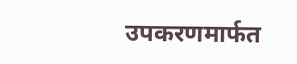उपकरणमार्फत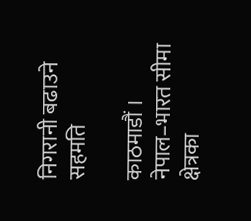निगरानी बढाउने सहमति

काठमाडौं । नेपाल–भारत सीमा क्षेत्रका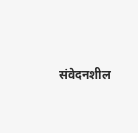संवेदनशील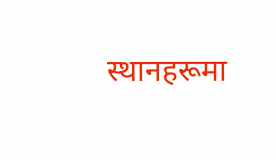स्थानहरूमा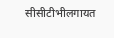सीसीटीभीलगायत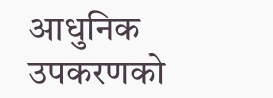आधुनिक उपकरणको